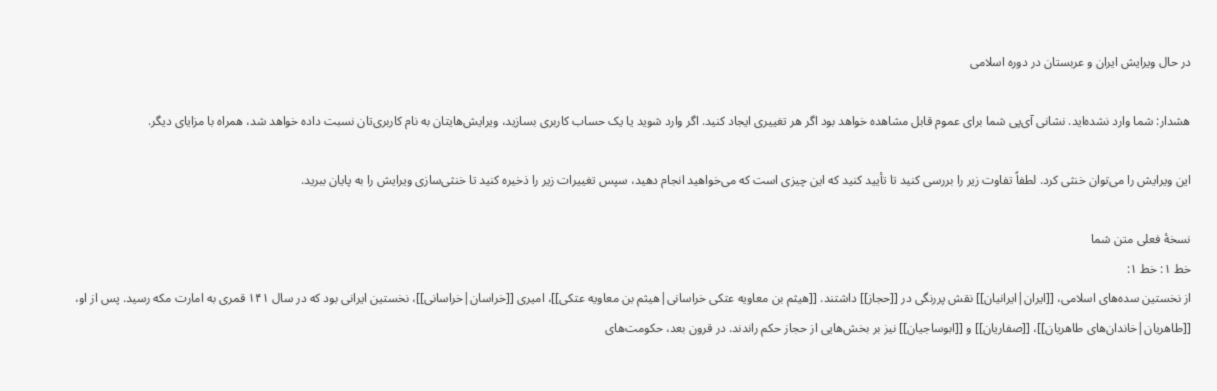در حال ویرایش ایران و عربستان در دوره اسلامی

هشدار: شما وارد نشده‌اید. نشانی آی‌پی شما برای عموم قابل مشاهده خواهد بود اگر هر تغییری ایجاد کنید. اگر وارد شوید یا یک حساب کاربری بسازید، ویرایش‌هایتان به نام کاربری‌تان نسبت داده خواهد شد، همراه با مزایای دیگر.

این ویرایش را می‌توان خنثی کرد. لطفاً تفاوت زیر را بررسی کنید تا تأیید کنید که این چیزی است که می‌خواهید انجام دهید، سپس تغییرات زیر را ذخیره کنید تا خنثی‌سازی ویرایش را به پایان ببرید.

نسخهٔ فعلی متن شما
خط ۱: خط ۱:
از نخستین سده‌های اسلامی، [[ایران|ایرانیان]] نقش پررنگی در [[حجاز]] داشتند. [[هیثم بن معاویه عتکی خراسانی|هیثم بن معاویه عتکی]]، امیری [[خراسان|خراسانی]]، نخستین ایرانی بود که در سال ۱۴۱ قمری به امارت مکه رسید. پس از او، [[طاهریان|خاندان‌های طاهریان]]، [[صفاریان]] و [[ابوساجیان]] نیز بر بخش‌هایی از حجاز حکم راندند. در قرون بعد، حکومت‌های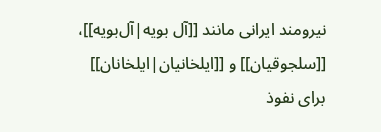نیرومند ایرانی مانند [[آل بویه|آل‌بویه]]، [[سلجوقیان]] و [[ایلخانیان|ایلخانان]] برای نفوذ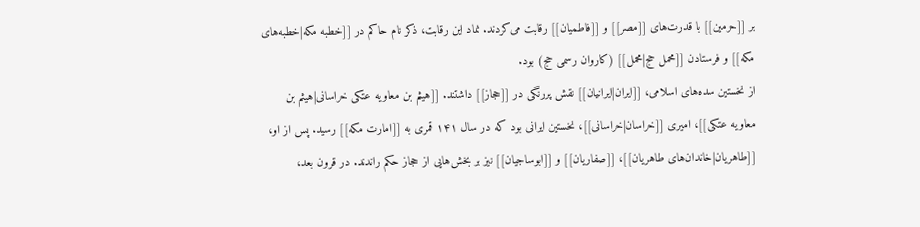بر [[حرمین]] با قدرت‌های [[مصر]] و [[فاطمیان]] رقابت می‌کردند. نماد این رقابت، ذکر نام حاکم در [[خطبه‌ مکه|خطبه‌های مکه]] و فرستادن [[محمل حج|محمل]] (کاروان رسمی حج) بود.
از نخستین سده‌های اسلامی، [[ایران|ایرانیان]] نقش پررنگی در [[حجاز]] داشتند. [[هیثم بن معاویه عتکی خراسانی|هیثم بن معاویه عتکی]]، امیری [[خراسان|خراسانی]]، نخستین ایرانی بود که در سال ۱۴۱ قمری به [[امارت مکه]] رسید. پس از او، [[طاهریان|خاندان‌های طاهریان]]، [[صفاریان]] و [[ابوساجیان]] نیز بر بخش‌هایی از حجاز حکم راندند. در قرون بعد،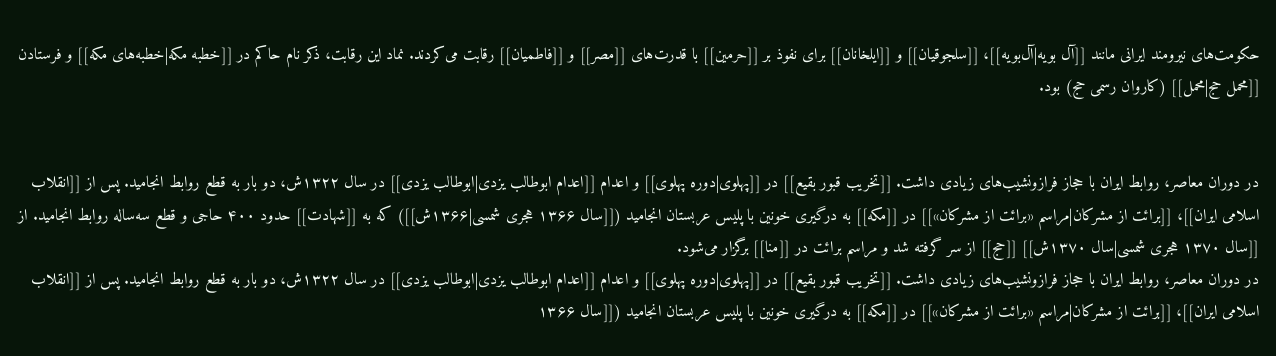حکومت‌های نیرومند ایرانی مانند [[آل بویه|آل‌بویه]]، [[سلجوقیان]] و [[ایلخانان]] برای نفوذ بر [[حرمین]] با قدرت‌های [[مصر]] و [[فاطمیان]] رقابت می‌کردند. نماد این رقابت، ذکر نام حاکم در [[خطبه‌ مکه|خطبه‌های مکه]] و فرستادن [[محمل حج|محمل]] (کاروان رسمی حج) بود.


در دوران معاصر، روابط ایران با حجاز فرازونشیب‌های زیادی داشت. [[تخریب قبور بقیع]] در [[پهلوی|دوره پهلوی]] و اعدام [[اعدام ابوطالب یزدی|ابوطالب یزدی]] در سال ۱۳۲۲ش، دو بار به قطع روابط انجامید. پس از [[انقلاب اسلامی ایران]]، [[برائت از مشرکان|مراسم «برائت از مشرکان»]] در [[مکه]] به درگیری خونین با پلیس عربستان انجامید ([[سال ۱۳۶۶ هجری شمسی|۱۳۶۶ش]]) که به [[شهادت]] حدود ۴۰۰ حاجی و قطع سه‌ساله روابط انجامید. از [[سال ۱۳۷۰ هجری شمسی|سال ۱۳۷۰ش]] [[حج]] از سر گرفته شد و مراسم برائت در [[منا]] برگزار می‌شود.
در دوران معاصر، روابط ایران با حجاز فرازونشیب‌های زیادی داشت. [[تخریب قبور بقیع]] در [[پهلوی|دوره پهلوی]] و اعدام [[اعدام ابوطالب یزدی|ابوطالب یزدی]] در سال ۱۳۲۲ش، دو بار به قطع روابط انجامید. پس از [[انقلاب اسلامی ایران]]، [[برائت از مشرکان|مراسم «برائت از مشرکان»]] در [[مکه]] به درگیری خونین با پلیس عربستان انجامید ([[سال ۱۳۶۶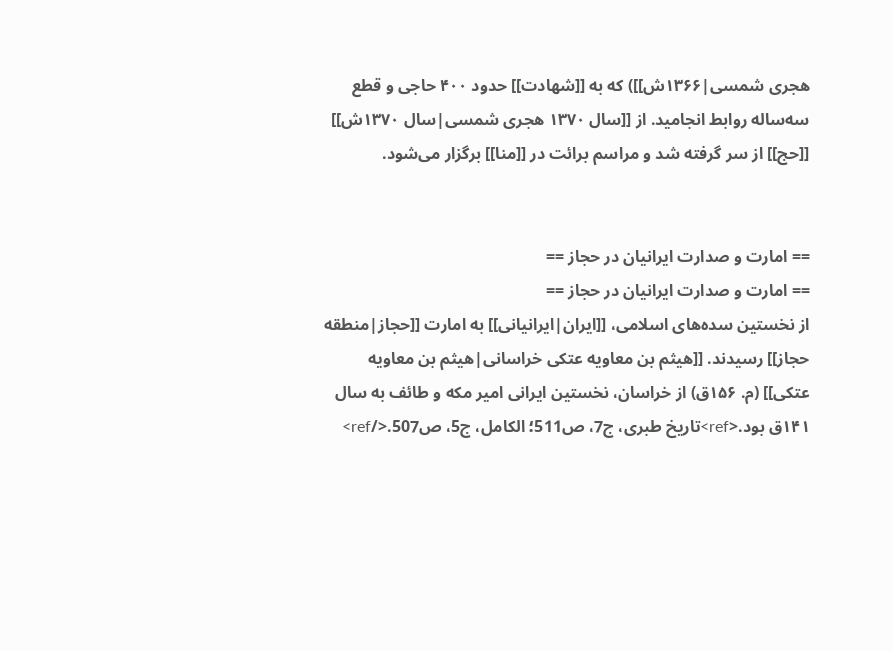هجری شمسی|۱۳۶۶ش]]) که به [[شهادت]] حدود ۴۰۰ حاجی و قطع سه‌ساله روابط انجامید. از [[سال ۱۳۷۰ هجری شمسی|سال ۱۳۷۰ش]] [[حج]] از سر گرفته شد و مراسم برائت در [[منا]] برگزار می‌شود.


== امارت و صدارت ایرانیان در حجاز ==
== امارت و صدارت ایرانیان در حجاز ==
از نخستین سده‌های اسلامی، [[ایران|ایرانیانی]] به امارت [[حجاز|منطقه حجاز]] رسیدند. [[هیثم بن معاویه عتکی خراسانی|هیثم بن معاویه عتکی]] (م. ۱۵۶ق) از خراسان، نخستین ایرانی امیر مکه و طائف به سال ۱۴۱ق بود.<ref>تاریخ طبری، ج7، ص511؛ الکامل، ج5، ص507.</ref>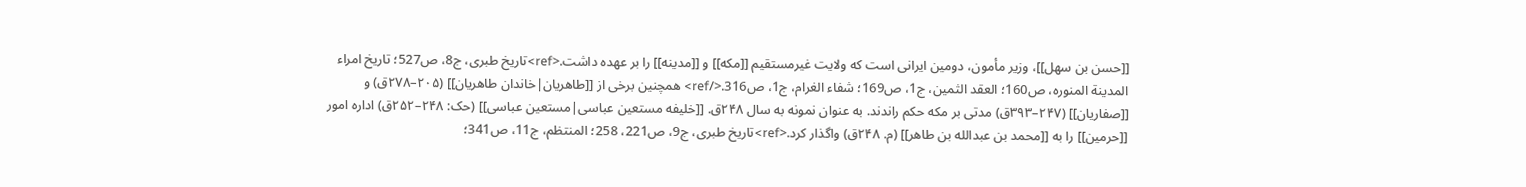[[حسن بن سهل]]، وزیر مأمون، دومین ایرانی است که ولایت غیرمستقیم [[مکه]] و [[مدینه]] را بر عهده داشت.<ref>تاریخ طبری، ج8، ص527؛ تاریخ امراء المدینة المنوره، ص160؛ العقد الثمین، ج1، ص169؛ شفاء الغرام، ج1، ص316.</ref> همچنین برخی از [[طاهریان|خاندان طاهریان]] (۲۰۵–۲۷۸ق) و [[صفاریان]] (۲۴۷–۳۹۳ق) مدتی بر مکه حکم راندند. به عنوان نمونه به سال ۲۴۸ق. [[خلیفه مستعین عباسی|مستعین عباسی]] (حک: ۲۴۸–۲۵۲ق) اداره امور [[حرمین]] را به [[محمد بن عبدالله بن طاهر]] (م. ۲۴۸ق) واگذار کرد.<ref>تاریخ طبری، ج9، ص221، 258؛ المنتظم، ج11، ص341؛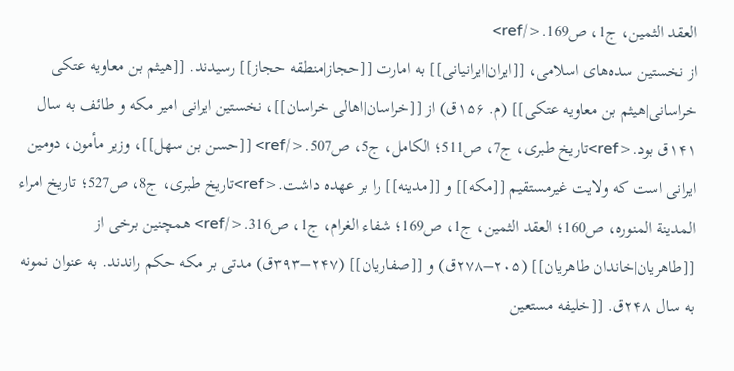العقد الثمین، ج1، ص169.</ref>
از نخستین سده‌های اسلامی، [[ایران|ایرانیانی]] به امارت [[حجاز|منطقه حجاز]] رسیدند. [[هیثم بن معاویه عتکی خراسانی|هیثم بن معاویه عتکی]] (م. ۱۵۶ق) از [[خراسان|اهالی خراسان]]، نخستین ایرانی امیر مکه و طائف به سال ۱۴۱ق بود.<ref>تاریخ طبری، ج7، ص511؛ الکامل، ج5، ص507.</ref> [[حسن بن سهل]]، وزیر مأمون، دومین ایرانی است که ولایت غیرمستقیم [[مکه]] و [[مدینه]] را بر عهده داشت.<ref>تاریخ طبری، ج8، ص527؛ تاریخ امراء المدینة المنوره، ص160؛ العقد الثمین، ج1، ص169؛ شفاء الغرام، ج1، ص316.</ref> همچنین برخی از [[طاهریان|خاندان طاهریان]] (۲۰۵–۲۷۸ق) و [[صفاریان]] (۲۴۷–۳۹۳ق) مدتی بر مکه حکم راندند. به عنوان نمونه به سال ۲۴۸ق. [[خلیفه مستعین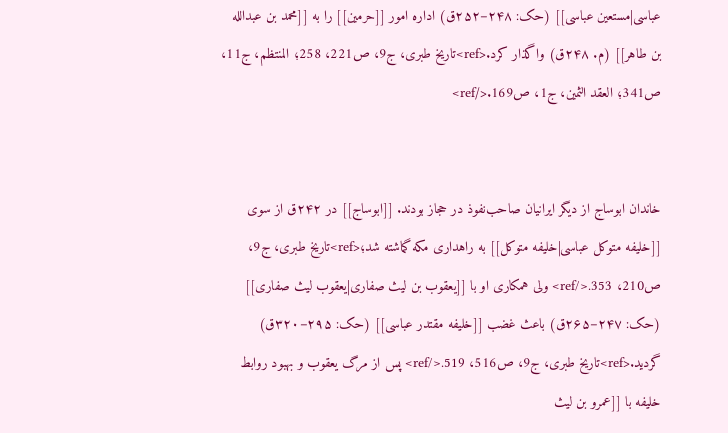عباسی|مستعین عباسی]] (حک: ۲۴۸–۲۵۲ق) اداره امور [[حرمین]] را به [[محمد بن عبدالله بن طاهر]] (م. ۲۴۸ق) واگذار کرد.<ref>تاریخ طبری، ج9، ص221، 258؛ المنتظم، ج11، ص341؛ العقد الثمین، ج1، ص169.</ref>


خاندان ابوساج از دیگر ایرانیان صاحب‌نفوذ در حجاز بودند. [[ابوساج]] در ۲۴۲ق از سوی [[خلیفه متوکل عباسی|خلیفه متوکل]] به راهداری مکه گماشته شد؛<ref>تاریخ طبری، ج9، ص210، 353.</ref> ولی همکاری او با [[یعقوب بن لیث صفاری|یعقوب لیث صفاری]] (حک: ۲۴۷–۲۶۵ق) باعث غضب [[خلیفه مقتدر عباسی]] (حک: ۲۹۵–۳۲۰ق) گردید.<ref>تاریخ طبری، ج9، ص516، 519.</ref> پس از مرگ یعقوب و بهبود روابط خلیفه با [[عمرو بن لیث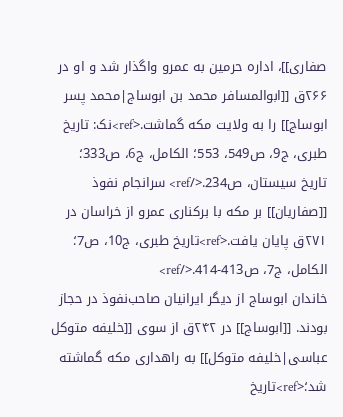صفاری]]، اداره حرمین به عمرو واگذار شد و او در ۲۶۶ق [[ابوالمسافر محمد بن ابوساج|محمد پسر ابوساج]] را به ولایت مکه گماشت.<ref>نک: تاریخ طبری، ج9، ص549، 553؛ الکامل، ج6، ص333؛ تاریخ سیستان، ص234.</ref> سرانجام نفوذ [[صفاریان]] بر مکه با برکناری عمرو از خراسان در ۲۷۱ق پایان یافت.<ref>تاریخ طبری، ج10، ص7؛ الکامل، ج7، ص413-414.</ref>
خاندان ابوساج از دیگر ایرانیان صاحب‌نفوذ در حجاز بودند. [[ابوساج]] در ۲۴۲ق از سوی [[خلیفه متوکل عباسی|خلیفه متوکل]] به راهداری مکه گماشته شد؛<ref>تاریخ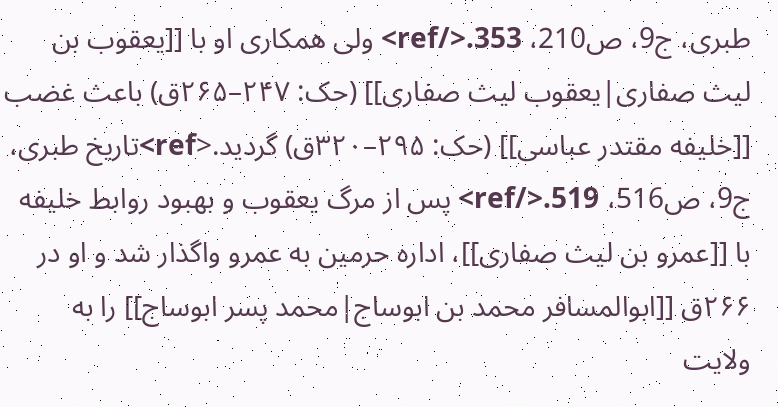طبری، ج9، ص210، 353.</ref> ولی همکاری او با [[یعقوب بن لیث صفاری|یعقوب لیث صفاری]] (حک: ۲۴۷–۲۶۵ق) باعث غضب [[خلیفه مقتدر عباسی]] (حک: ۲۹۵–۳۲۰ق) گردید.<ref>تاریخ طبری، ج9، ص516، 519.</ref> پس از مرگ یعقوب و بهبود روابط خلیفه با [[عمرو بن لیث صفاری]]، اداره حرمین به عمرو واگذار شد و او در ۲۶۶ق [[ابوالمسافر محمد بن ابوساج|محمد پسر ابوساج]] را به ولایت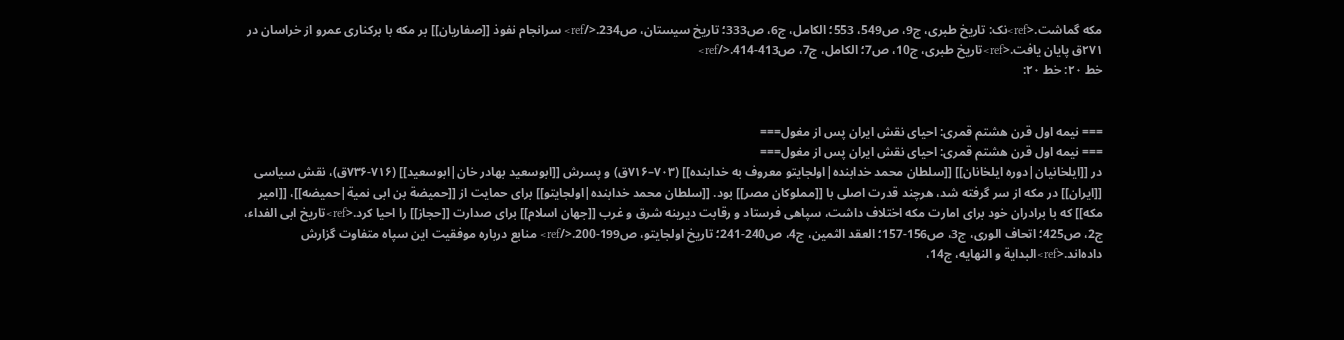مکه گماشت.<ref>نک: تاریخ طبری، ج9، ص549، 553؛ الکامل، ج6، ص333؛ تاریخ سیستان، ص234.</ref> سرانجام نفوذ [[صفاریان]] بر مکه با برکناری عمرو از خراسان در ۲۷۱ق پایان یافت.<ref>تاریخ طبری، ج10، ص7؛ الکامل، ج7، ص413-414.</ref>
خط ۲۰: خط ۲۰:


=== نیمه اول قرن هشتم قمری: احیای نقش ایران پس از مغول===
=== نیمه اول قرن هشتم قمری: احیای نقش ایران پس از مغول===
در [[ایلخانیان|دوره ایلخانان]] [[سلطان محمد خدابنده|اولجایتو معروف به خدابنده]] (۷۰۳–۷۱۶ق) و پسرش [[ابوسعید بهادر خان|ابوسعید]] (۷۱۶-۷۳۶ق)، نقش سیاسی [[ایران]] در مکه از سر گرفته شد، هرچند قدرت اصلی با [[مملوکان مصر]] بود. [[سلطان محمد خدابنده|اولجایتو]] برای حمایت از [[حمیضة بن ابی نمیة|حمیضه]]، [[امیر مکه]] که با برادران خود برای امارت مکه اختلاف داشت، سپاهی فرستاد و رقابت دیرینه شرق و غرب [[جهان اسلام]] برای صدارت [[حجاز]] را احیا کرد.<ref>تاریخ ابی الفداء، ج2، ص425؛ اتحاف الوری، ج3، ص156-157؛ العقد الثمین، ج4، ص240-241؛ تاریخ اولجایتو، ص199-200.</ref> منابع درباره موفقیت این سپاه متفاوت گزارش داده‌اند.<ref>البدایة و النهایه، ج14،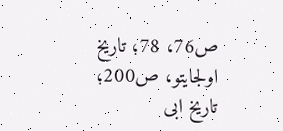ص76، 78؛ تاریخ اولجایتو، ص200؛ تاریخ ابی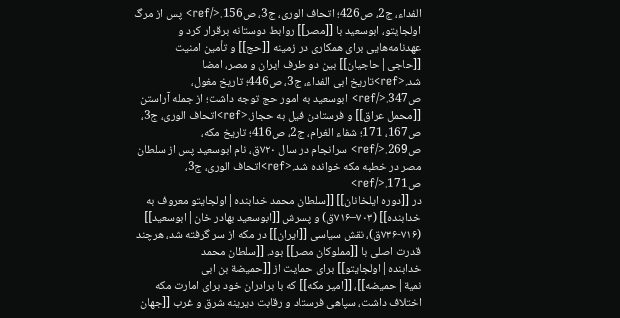الفداء، ج2، ص426؛ اتحاف الوری، ج3، ص156.</ref> پس از مرگ اولجایتو، ابوسعید با [[مصر]] روابط دوستانه برقرار کرد و عهدنامه‌هایی برای همکاری در زمینه [[حج]] و تأمین امنیت [[حاجی|حاجیان]] بین دو طرف ایران و مصر، امضا شد.<ref>تاریخ ابی الفداء، ج3، ص446؛ تاریخ مغول، ص347.</ref> ابوسعید به امور حج توجه داشت؛ از جمله آراستن [[محمل عراق]] و فرستادن فیل به حجاز.<ref>اتحاف الوری، ج3، ص167، 171؛ شفاء الغرام، ج2، ص416؛ تاریخ مکه، ص269.</ref> سرانجام در سال ۷۲۰ق، نام ابوسعید پس از سلطان مصر در خطبه مکه خوانده شد.<ref>اتحاف الوری، ج3، ص171.</ref>
در [[دوره ایلخانان]] [[سلطان محمد خدابنده|اولجایتو معروف به خدابنده]] (۷۰۳–۷۱۶ق) و پسرش [[ابوسعید بهادر خان|ابوسعید]] (۷۱۶-۷۳۶ق)، نقش سیاسی [[ایران]] در مکه از سر گرفته شد، هرچند قدرت اصلی با [[مملوکان مصر]] بود. [[سلطان محمد خدابنده|اولجایتو]] برای حمایت از [[حمیضة بن ابی نمیة|حمیضه]]، [[امیر مکه]] که با برادران خود برای امارت مکه اختلاف داشت، سپاهی فرستاد و رقابت دیرینه شرق و غرب [[جهان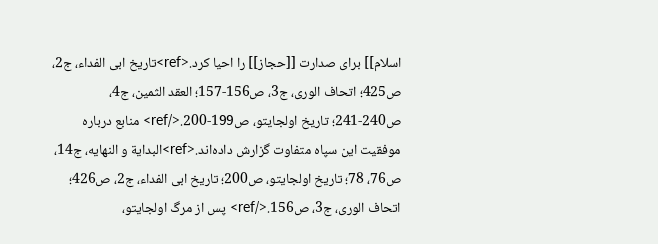اسلام]] برای صدارت [[حجاز]] را احیا کرد.<ref>تاریخ ابی الفداء، ج2، ص425؛ اتحاف الوری، ج3، ص156-157؛ العقد الثمین، ج4، ص240-241؛ تاریخ اولجایتو، ص199-200.</ref> منابع درباره موفقیت این سپاه متفاوت گزارش داده‌اند.<ref>البدایة و النهایه، ج14، ص76، 78؛ تاریخ اولجایتو، ص200؛ تاریخ ابی الفداء، ج2، ص426؛ اتحاف الوری، ج3، ص156.</ref> پس از مرگ اولجایتو،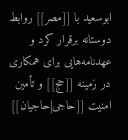ابوسعید با [[مصر]] روابط دوستانه برقرار کرد و عهدنامه‌هایی برای همکاری در زمینه [[حج]] و تأمین امنیت [[حاجی|حاجیان]]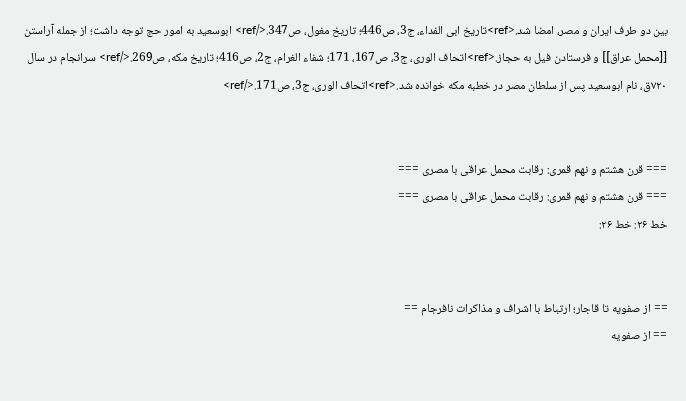بین دو طرف ایران و مصر، امضا شد.<ref>تاریخ ابی الفداء، ج3، ص446؛ تاریخ مغول، ص347.</ref> ابوسعید به امور حج توجه داشت؛ از جمله آراستن [[محمل عراق]] و فرستادن فیل به حجاز.<ref>اتحاف الوری، ج3، ص167، 171؛ شفاء الغرام، ج2، ص416؛ تاریخ مکه، ص269.</ref> سرانجام در سال ۷۲۰ق، نام ابوسعید پس از سلطان مصر در خطبه مکه خوانده شد.<ref>اتحاف الوری، ج3، ص171.</ref>


=== قرن هشتم و نهم قمری: رقابت محمل عراقی با مصری ===
=== قرن هشتم و نهم قمری: رقابت محمل عراقی با مصری ===
خط ۲۶: خط ۲۶:


== از صفویه تا قاجار؛ ارتباط با اشراف و مذاکرات نافرجام ==
== از صفویه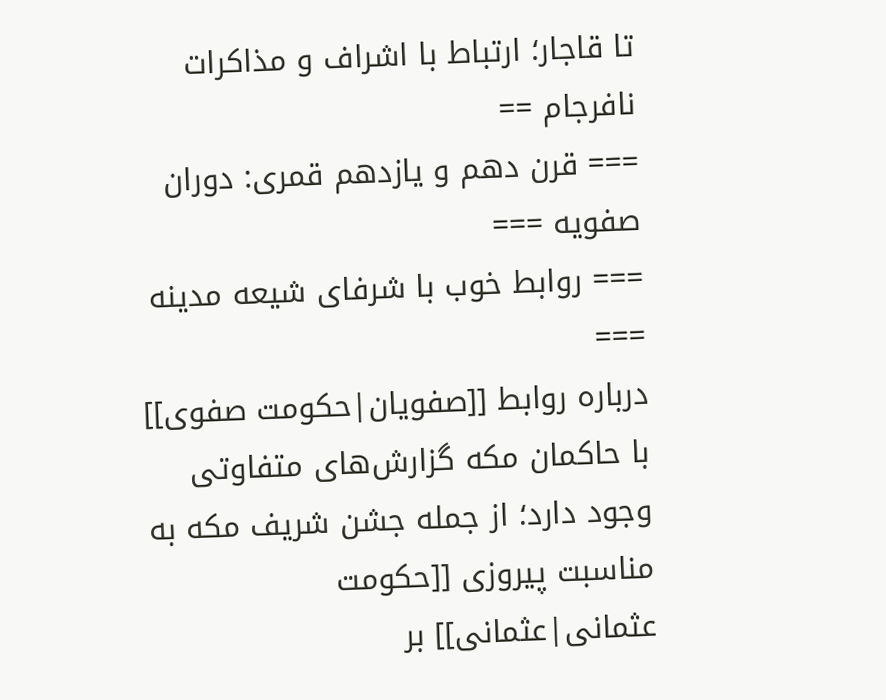تا قاجار؛ ارتباط با اشراف و مذاکرات نافرجام ==
=== قرن دهم و یازدهم قمری: دوران صفویه ===
=== روابط خوب با شرفای شیعه مدینه ===
درباره روابط [[صفویان|حکومت صفوی]] با حاکمان مکه گزارش‌های متفاوتی وجود دارد؛ از جمله جشن شریف مکه به مناسبت پیروزی [[حکومت عثمانی|عثمانی]] بر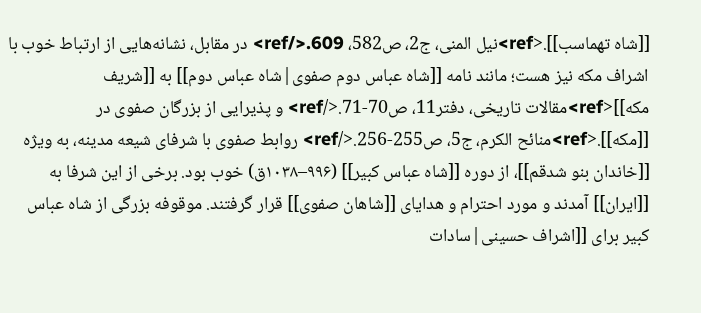[[شاه تهماسب]].<ref>نیل المنی، ج2، ص582، 609.</ref> در مقابل، نشانه‌هایی از ارتباط خوب با اشراف مکه نیز هست؛ مانند نامه [[شاه عباس دوم صفوی|شاه عباس دوم]] به [[شریف مکه]]<ref>مقالات تاریخی، دفتر11، ص70-71.</ref> و پذیرایی از بزرگان صفوی در [[مکه]].<ref>منائح الکرم، ج5، ص255-256.</ref> روابط صفوی با شرفای شیعه مدینه، به ویژه [[خاندان بنو شدقم]]، از دوره [[شاه عباس کبیر]] (۹۹۶–۱۰۳۸ق) خوب بود. برخی از این شرفا به [[ایران]] آمدند و مورد احترام و هدایای [[شاهان صفوی]] قرار گرفتند. موقوفه بزرگی از شاه عباس کبیر برای [[اشراف حسینی|سادات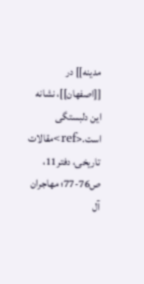مدینه]] در [[اصفهان]]، نشانه این دلبستگی است.<ref>مقالات تاریخی، دفتر11، ص76-77؛ مهاجران آل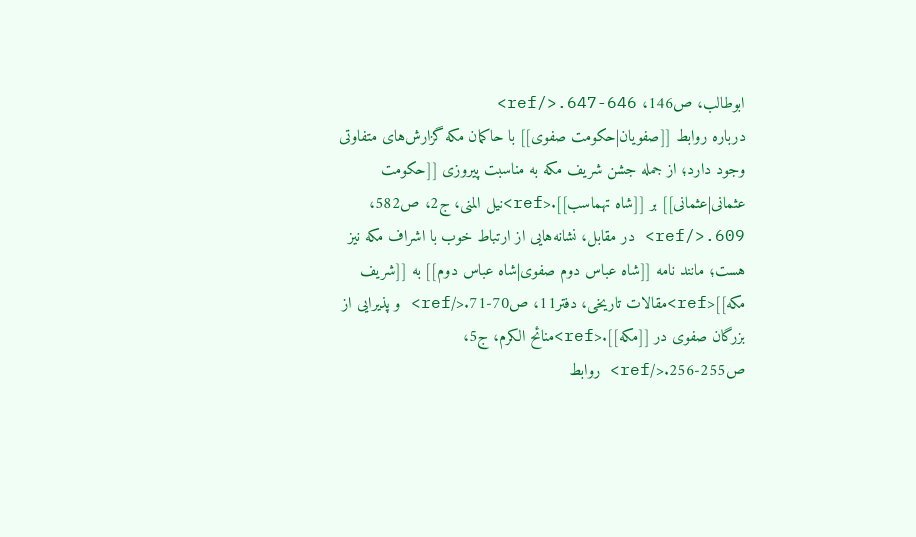ابوطالب، ص146، 646-647.</ref>
درباره روابط [[صفویان|حکومت صفوی]] با حاکمان مکه گزارش‌های متفاوتی وجود دارد؛ از جمله جشن شریف مکه به مناسبت پیروزی [[حکومت عثمانی|عثمانی]] بر [[شاه تهماسب]].<ref>نیل المنی، ج2، ص582، 609.</ref> در مقابل، نشانه‌هایی از ارتباط خوب با اشراف مکه نیز هست؛ مانند نامه [[شاه عباس دوم صفوی|شاه عباس دوم]] به [[شریف مکه]]<ref>مقالات تاریخی، دفتر11، ص70-71.</ref> و پذیرایی از بزرگان صفوی در [[مکه]].<ref>منائح الکرم، ج5، ص255-256.</ref> روابط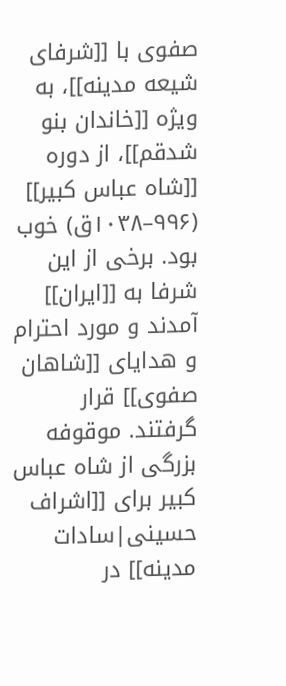صفوی با [[شرفای شیعه مدینه]]، به ویژه [[خاندان بنو شدقم]]، از دوره [[شاه عباس کبیر]] (۹۹۶–۱۰۳۸ق) خوب بود. برخی از این شرفا به [[ایران]] آمدند و مورد احترام و هدایای [[شاهان صفوی]] قرار گرفتند. موقوفه بزرگی از شاه عباس کبیر برای [[اشراف حسینی|سادات مدینه]] در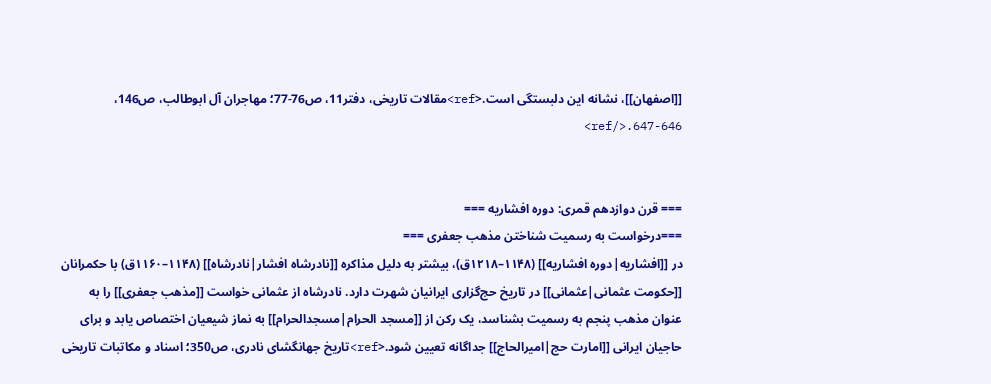[[اصفهان]]، نشانه این دلبستگی است.<ref>مقالات تاریخی، دفتر11، ص76-77؛ مهاجران آل ابوطالب، ص146، 646-647.</ref>


=== قرن دوازدهم قمری: دوره افشاریه ===
===درخواست به رسمیت شناختن مذهب جعفری ===
در [[افشاریه|دوره افشاریه]] (۱۱۴۸–۱۲۱۸ق)، بیشتر به دلیل مذاکره [[نادرشاه افشار|نادرشاه]] (۱۱۴۸–۱۱۶۰ق) با حکمرانان [[حکومت عثمانی|عثمانی]] در تاریخ حج‌گزاری ایرانیان شهرت دارد. نادرشاه از عثمانی خواست [[مذهب جعفری]] را به عنوان مذهب پنجم به رسمیت بشناسد، یک رکن از [[مسجد الحرام|مسجدالحرام]] به نماز شیعیان اختصاص یابد و برای حاجیان ایرانی [[امارت حج|امیرالحاج]] جداگانه تعیین شود.<ref>تاریخ جهانگشای نادری، ص350؛ اسناد و مکاتبات تاریخی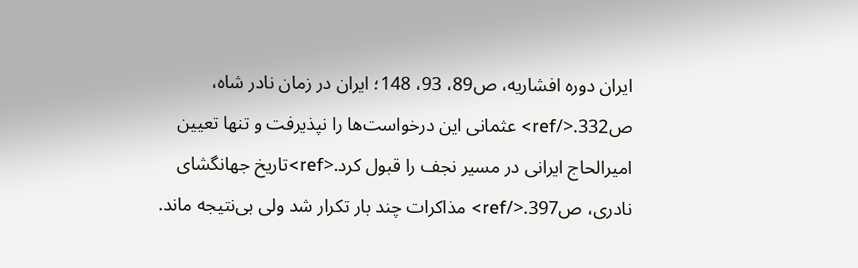ایران دوره افشاریه، ص89، 93، 148؛ ایران در زمان نادر شاه، ص332.</ref> عثمانی این درخواست‌ها را نپذیرفت و تنها تعیین امیرالحاج ایرانی در مسیر نجف را قبول کرد.<ref>تاریخ جهانگشای نادری، ص397.</ref> مذاکرات چند بار تکرار شد ولی بی‌نتیجه ماند.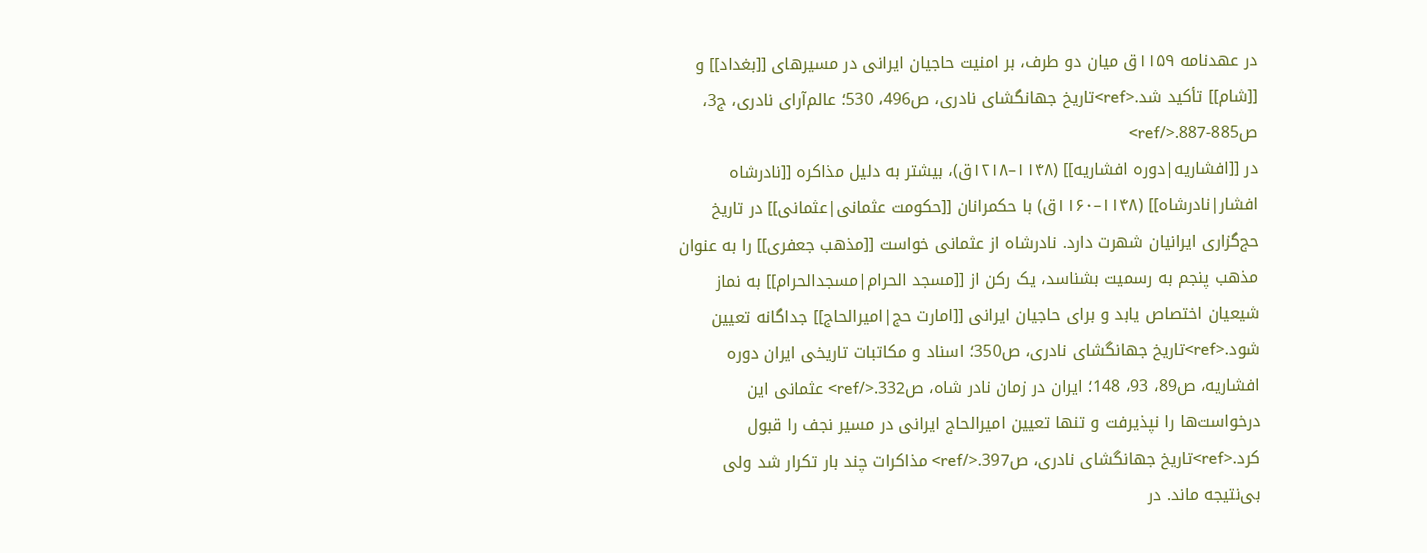در عهدنامه ۱۱۵۹ق میان دو طرف، بر امنیت حاجیان ایرانی در مسیرهای [[بغداد]] و [[شام]] تأکید شد.<ref>تاریخ جهانگشای نادری، ص496، 530؛ عالم‌آرای نادری، ج3، ص885-887.</ref>
در [[افشاریه|دوره افشاریه]] (۱۱۴۸–۱۲۱۸ق)، بیشتر به دلیل مذاکره [[نادرشاه افشار|نادرشاه]] (۱۱۴۸–۱۱۶۰ق) با حکمرانان [[حکومت عثمانی|عثمانی]] در تاریخ حج‌گزاری ایرانیان شهرت دارد. نادرشاه از عثمانی خواست [[مذهب جعفری]] را به عنوان مذهب پنجم به رسمیت بشناسد، یک رکن از [[مسجد الحرام|مسجدالحرام]] به نماز شیعیان اختصاص یابد و برای حاجیان ایرانی [[امارت حج|امیرالحاج]] جداگانه تعیین شود.<ref>تاریخ جهانگشای نادری، ص350؛ اسناد و مکاتبات تاریخی ایران دوره افشاریه، ص89، 93، 148؛ ایران در زمان نادر شاه، ص332.</ref> عثمانی این درخواست‌ها را نپذیرفت و تنها تعیین امیرالحاج ایرانی در مسیر نجف را قبول کرد.<ref>تاریخ جهانگشای نادری، ص397.</ref> مذاکرات چند بار تکرار شد ولی بی‌نتیجه ماند. در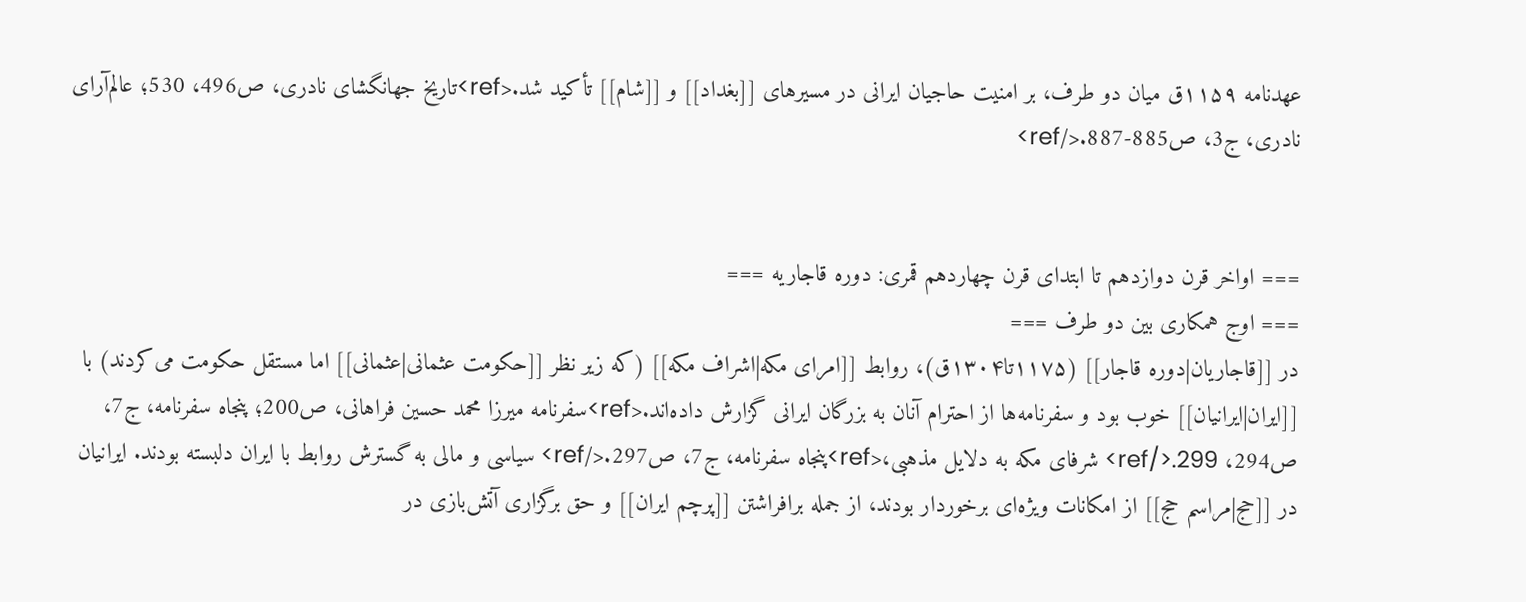عهدنامه ۱۱۵۹ق میان دو طرف، بر امنیت حاجیان ایرانی در مسیرهای [[بغداد]] و [[شام]] تأکید شد.<ref>تاریخ جهانگشای نادری، ص496، 530؛ عالم‌آرای نادری، ج3، ص885-887.</ref>


=== اواخر قرن دوازدهم تا ابتدای قرن چهاردهم قمری: دوره قاجاریه ===
=== اوج همکاری بین دو طرف ===
در [[قاجاریان|دوره قاجار]] (۱۱۷۵تا۱۳۰۴ق)، روابط [[امرای مکه|اشراف مکه]] (که زیر نظر [[حکومت عثمانی|عثمانی]] اما مستقل حکومت می‌کردند) با [[ایران|ایرانیان]] خوب بود و سفرنامه‌ها از احترام آنان به بزرگان ایرانی گزارش داده‌اند.<ref>سفرنامه میرزا محمد حسین فراهانی، ص200؛ پنجاه سفرنامه، ج7، ص294، 299.</ref> شرفای مکه به دلایل مذهبی،<ref>پنجاه سفرنامه، ج7، ص297.</ref> سیاسی و مالی به گسترش روابط با ایران دلبسته بودند. ایرانیان در [[حج|مراسم حج]] از امکانات ویژه‌ای برخوردار بودند، از جمله برافراشتن [[پرچم ایران]] و حق برگزاری آتش‌بازی در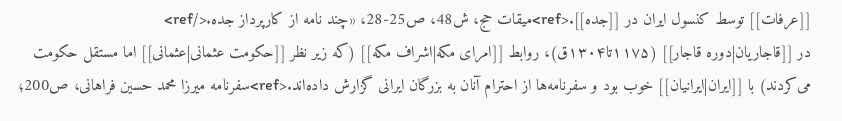[[عرفات]] توسط کنسول ایران در [[جده]].<ref>میقات حج، ش48، ص25-28، «چند نامه از کارپرداز جده.</ref>
در [[قاجاریان|دوره قاجار]] (۱۱۷۵تا۱۳۰۴ق)، روابط [[امرای مکه|اشراف مکه]] (که زیر نظر [[حکومت عثمانی|عثمانی]] اما مستقل حکومت می‌کردند) با [[ایران|ایرانیان]] خوب بود و سفرنامه‌ها از احترام آنان به بزرگان ایرانی گزارش داده‌اند.<ref>سفرنامه میرزا محمد حسین فراهانی، ص200؛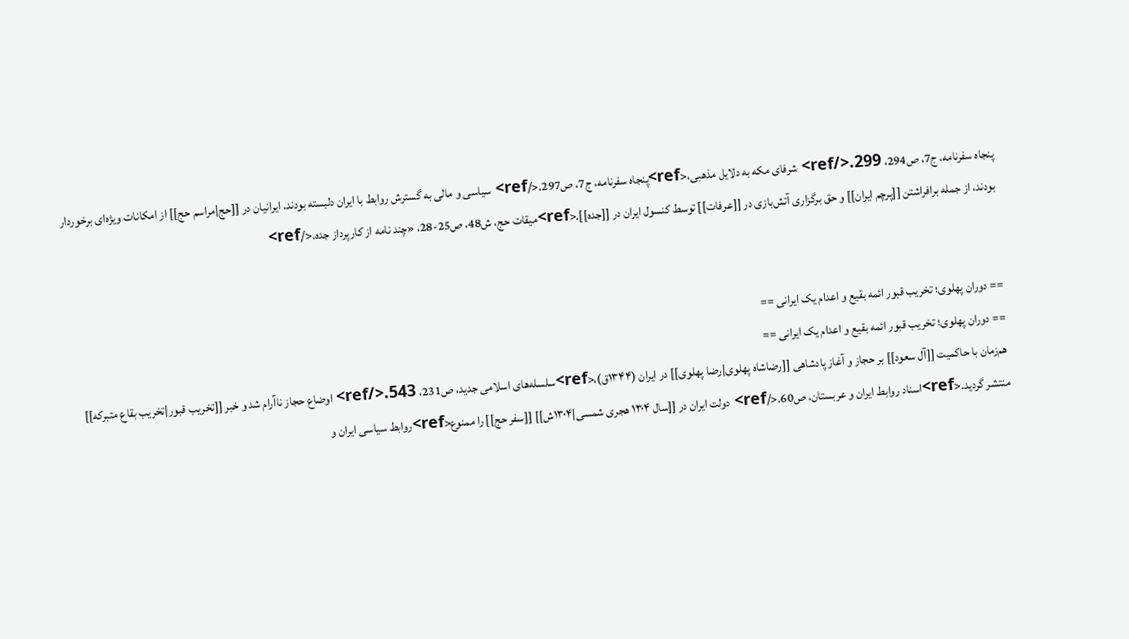پنجاه سفرنامه، ج7، ص294، 299.</ref> شرفای مکه به دلایل مذهبی،<ref>پنجاه سفرنامه، ج7، ص297.</ref> سیاسی و مالی به گسترش روابط با ایران دلبسته بودند. ایرانیان در [[حج|مراسم حج]] از امکانات ویژه‌ای برخوردار بودند، از جمله برافراشتن [[پرچم ایران]] و حق برگزاری آتش‌بازی در [[عرفات]] توسط کنسول ایران در [[جده]].<ref>میقات حج، ش48، ص25-28، «چند نامه از کارپرداز جده.</ref>


== دوران پهلوی؛ تخریب قبور ائمه بقیع و اعدام یک ایرانی ==
== دوران پهلوی؛ تخریب قبور ائمه بقیع و اعدام یک ایرانی ==
هم‌زمان با حاکمیت [[آل سعود]] بر حجاز و آغاز پادشاهی [[رضاشاه پهلوی|رضا پهلوی]] در ایران (۱۳۴۴ق)،<ref>سلسله‌های اسلامی جدید، ص231، 543.</ref> اوضاع حجاز ناآرام شد و خبر [[تخریب قبور|تخریب بقاع متبرکه]] منتشر گردید.<ref>اسناد روابط ایران و عربستان، ص60.</ref> دولت ایران در [[سال ۱۳۰۴ هجری شمسی|۱۳۰۴ش]] [[سفر حج]] را ممنوع<ref>روابط سیاسی ایران و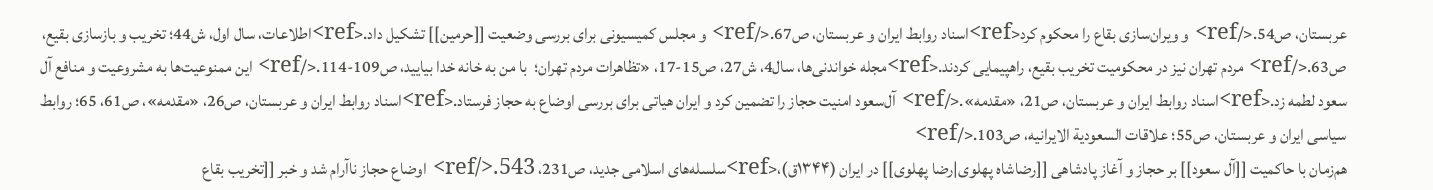عربستان، ص54.</ref> و ویران‌سازی بقاع را محکوم کرد<ref>اسناد روابط ایران و عربستان، ص67.</ref> و مجلس کمیسیونی برای بررسی وضعیت [[حرمین]] تشکیل داد.<ref>اطلاعات، سال اول، ش44؛ تخریب و بازسازی بقیع، ص63.</ref> مردم تهران نیز در محکومیت تخریب بقیع، راهپیمایی کردند.<ref>مجله خواندنی‌ها، سال4، ش27، ص15-17، «تظاهرات مردم تهران؛  با من به خانه خدا بیایید، ص109-114.</ref> این ممنوعیت‌ها به مشروعیت و منافع آل سعود لطمه زد.<ref>اسناد روابط ایران و عربستان، ص21، «مقدمه».</ref> آل‌سعود امنیت حجاز را تضمین کرد و ایران هیاتی برای بررسی اوضاع به حجاز فرستاد.<ref>اسناد روابط ایران و عربستان، ص26، «مقدمه»، ص61، 65؛ روابط سیاسی ایران و عربستان، ص55؛ علاقات السعودیة الایرانیه، ص103.</ref>
هم‌زمان با حاکمیت [[آل سعود]] بر حجاز و آغاز پادشاهی [[رضاشاه پهلوی|رضا پهلوی]] در ایران (۱۳۴۴ق)،<ref>سلسله‌های اسلامی جدید، ص231، 543.</ref> اوضاع حجاز ناآرام شد و خبر [[تخریب بقاع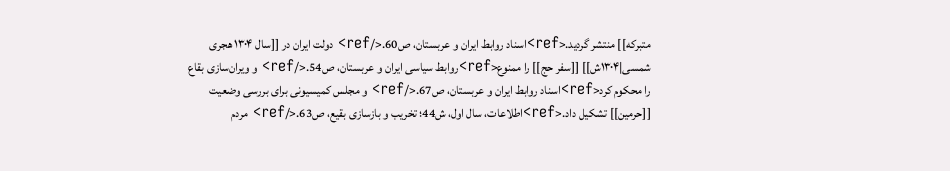متبرکه]] منتشر گردید.<ref>اسناد روابط ایران و عربستان، ص60.</ref> دولت ایران در [[سال ۱۳۰۴ هجری شمسی|۱۳۰۴ش]] [[سفر حج]] را ممنوع<ref>روابط سیاسی ایران و عربستان، ص54.</ref> و ویران‌سازی بقاع را محکوم کرد<ref>اسناد روابط ایران و عربستان، ص67.</ref> و مجلس کمیسیونی برای بررسی وضعیت [[حرمین]] تشکیل داد.<ref>اطلاعات، سال اول، ش44؛ تخریب و بازسازی بقیع، ص63.</ref> مردم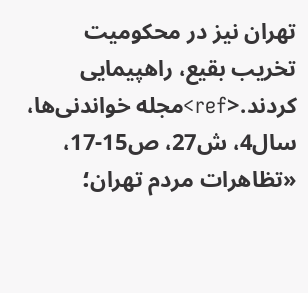تهران نیز در محکومیت تخریب بقیع، راهپیمایی کردند.<ref>مجله خواندنی‌ها، سال4، ش27، ص15-17، «تظاهرات مردم تهران؛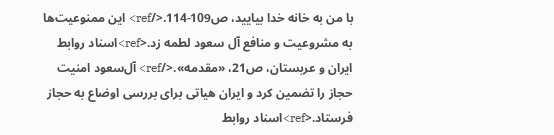با من به خانه خدا بیایید، ص109-114.</ref> این ممنوعیت‌ها به مشروعیت و منافع آل سعود لطمه زد.<ref>اسناد روابط ایران و عربستان، ص21، «مقدمه».</ref> آل‌سعود امنیت حجاز را تضمین کرد و ایران هیاتی برای بررسی اوضاع به حجاز فرستاد.<ref>اسناد روابط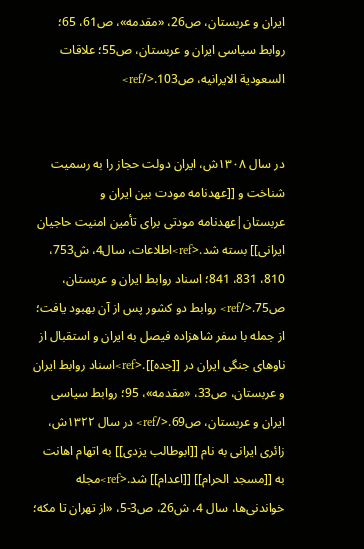ایران و عربستان، ص26، «مقدمه»، ص61، 65؛ روابط سیاسی ایران و عربستان، ص55؛ علاقات السعودیة الایرانیه، ص103.</ref>


در سال ۱۳۰۸ش، ایران دولت حجاز را به رسمیت شناخت و [[عهدنامه مودت بین ایران و عربستان|عهدنامه مودتی برای تأمین امنیت حاجیان ایرانی]] بسته شد.<ref>اطلاعات، سال4، ش753، 810، 831، 841؛ اسناد روابط ایران و عربستان، ص75.</ref> روابط دو کشور پس از آن بهبود یافت؛ از جمله با سفر شاهزاده فیصل به ایران و استقبال از ناوهای جنگی ایران در [[جده]].<ref>اسناد روابط ایران و عربستان، ص33، «مقدمه»، 95؛ روابط سیاسی ایران و عربستان، ص69.</ref> در سال ۱۳۲۲ش، زائری ایرانی به نام [[ابوطالب یزدی]] به اتهام اهانت به [[مسجد الحرام]] [[اعدام]] شد.<ref>مجله خواندنی‌ها، سال 4، ش26، ص3-5، «از تهران تا مکه؛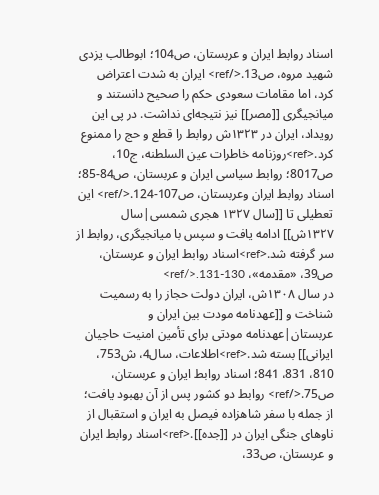اسناد روابط ایران و عربستان، ص104؛ ابوطالب یزدی شهید مروه، ص13.</ref> ایران به شدت اعتراض کرد، اما مقامات سعودی حکم را صحیح دانستند و میانجیگری [[مصر]] نیز نتیجه‌ای نداشت. در پی این رویداد، ایران در ۱۳۲۳ش روابط را قطع و حج را ممنوع کرد.<ref>روزنامه خاطرات عین السلطنه، ج10، ص8017؛ روابط سیاسی ایران و عربستان، ص84-85؛ اسناد روابط ایران وعربستان، ص107-124.</ref> این تعطیلی تا [[سال ۱۳۲۷ هجری شمسی|سال ۱۳۲۷ش]] ادامه یافت و سپس با میانجیگری، روابط از سر گرفته شد.<ref>اسناد روابط ایران و عربستان، ص39، «مقدمه»، 130-131.</ref>
در سال ۱۳۰۸ش، ایران دولت حجاز را به رسمیت شناخت و [[عهدنامه مودت بین ایران و عربستان|عهدنامه مودتی برای تأمین امنیت حاجیان ایرانی]] بسته شد.<ref>اطلاعات، سال4، ش753، 810، 831، 841؛ اسناد روابط ایران و عربستان، ص75.</ref> روابط دو کشور پس از آن بهبود یافت؛ از جمله با سفر شاهزاده فیصل به ایران و استقبال از ناوهای جنگی ایران در [[جده]].<ref>اسناد روابط ایران و عربستان، ص33،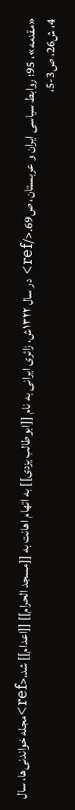«مقدمه»، 95؛ روابط سیاسی ایران و عربستان، ص69.</ref> در سال ۱۳۲۲ش، زائری ایرانی به نام [[ابوطالب یزدی]] به اتهام اهانت به [[مسجد الحرام]] [[اعدام]] شد.<ref>مجله خواندنی‌ها، سال 4، ش26، ص3-5،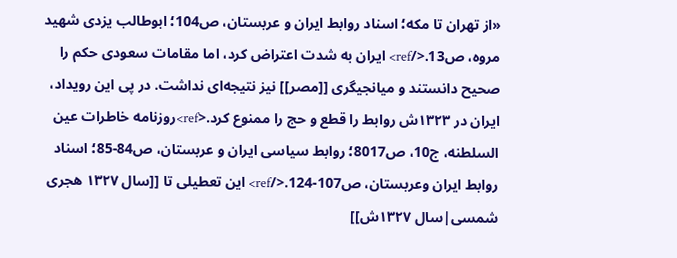«از تهران تا مکه؛ اسناد روابط ایران و عربستان، ص104؛ ابوطالب یزدی شهید مروه، ص13.</ref> ایران به شدت اعتراض کرد، اما مقامات سعودی حکم را صحیح دانستند و میانجیگری [[مصر]] نیز نتیجه‌ای نداشت. در پی این رویداد، ایران در ۱۳۲۳ش روابط را قطع و حج را ممنوع کرد.<ref>روزنامه خاطرات عین السلطنه، ج10، ص8017؛ روابط سیاسی ایران و عربستان، ص84-85؛ اسناد روابط ایران وعربستان، ص107-124.</ref> این تعطیلی تا [[سال ۱۳۲۷ هجری شمسی|سال ۱۳۲۷ش]]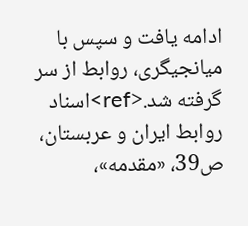ادامه یافت و سپس با میانجیگری، روابط از سر گرفته شد.<ref>اسناد روابط ایران و عربستان، ص39، «مقدمه»،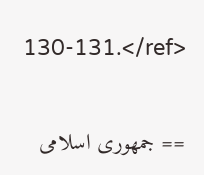130-131.</ref>


== جمهوری اسلامی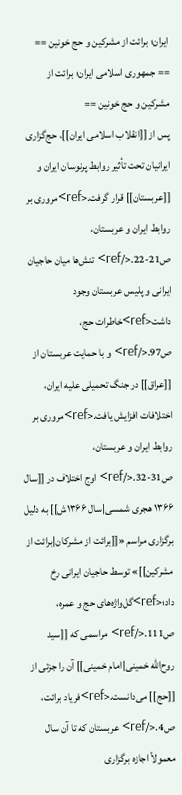ایران؛ برائت از مشرکین و حج خونین ==
== جمهوری اسلامی ایران؛ برائت از مشرکین و حج خونین ==
پس از [[انقلاب اسلامی ایران]]، حج‌گزاری ایرانیان تحت تأثیر روابط پرنوسان ایران و [[عربستان]] قرار گرفت.<ref>مروری بر روابط ایران و عربستان، ص21-22.</ref> تنش‌ها میان حاجیان ایرانی و پلیس عربستان وجود داشت<ref>خاطرات حج، ص97.</ref> و با حمایت عربستان از [[عراق]] در جنگ تحمیلی علیه ایران، اختلافات افزایش یافت.<ref>مروری بر روابط ایران و عربستان، ص31-32.</ref> اوج اختلاف در [[سال ۱۳۶۶ هجری شمسی|سال ۱۳۶۶ش]] به دلیل برگزاری مراسم «[[برائت از مشرکان|برائت از مشرکین]]» توسط حاجیان ایرانی رخ داد؛<ref>گل‌واژه‌های حج و عمره، ص111.</ref> مراسمی که [[سید روح‌الله خمینی|امام خمینی]] آن را جزئی از [[حج]] می‌دانست.<ref>فریاد برائت، ص4.</ref> عربستان که تا آن سال معمولاً اجازه برگزاری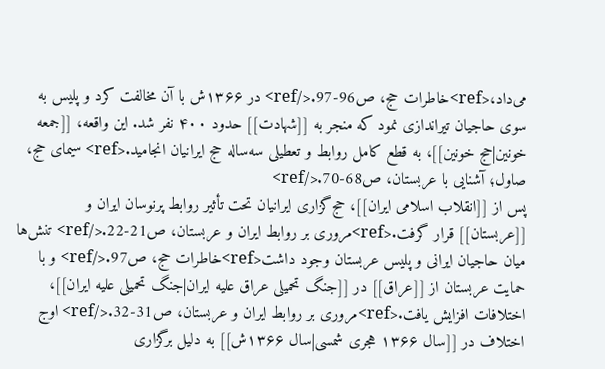می‌داد،<ref>خاطرات حج، ص96-97.</ref> در ۱۳۶۶ش با آن مخالفت کرد و پلیس به سوی حاجیان تیراندازی نمود که منجر به [[شهادت]] حدود ۴۰۰ نفر شد. این واقعه، [[جمعه خونین|حج خونین]]، به قطع کامل روابط و تعطیلی سه‌ساله حج ایرانیان انجامید.<ref> سیمای حج، صاول؛ آشنایی با عربستان، ص68-70.</ref>
پس از [[انقلاب اسلامی ایران]]، حج‌گزاری ایرانیان تحت تأثیر روابط پرنوسان ایران و [[عربستان]] قرار گرفت.<ref>مروری بر روابط ایران و عربستان، ص21-22.</ref> تنش‌ها میان حاجیان ایرانی و پلیس عربستان وجود داشت<ref>خاطرات حج، ص97.</ref> و با حمایت عربستان از [[عراق]] در [[جنگ تحمیلی عراق علیه ایران|جنگ تحمیلی علیه ایران]]، اختلافات افزایش یافت.<ref>مروری بر روابط ایران و عربستان، ص31-32.</ref> اوج اختلاف در [[سال ۱۳۶۶ هجری شمسی|سال ۱۳۶۶ش]] به دلیل برگزاری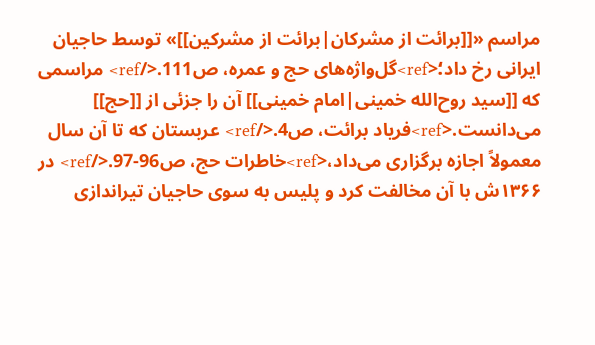مراسم «[[برائت از مشرکان|برائت از مشرکین]]» توسط حاجیان ایرانی رخ داد؛<ref>گل‌واژه‌های حج و عمره، ص111.</ref> مراسمی که [[سید روح‌الله خمینی|امام خمینی]] آن را جزئی از [[حج]] می‌دانست.<ref>فریاد برائت، ص4.</ref> عربستان که تا آن سال معمولاً اجازه برگزاری می‌داد،<ref>خاطرات حج، ص96-97.</ref> در ۱۳۶۶ش با آن مخالفت کرد و پلیس به سوی حاجیان تیراندازی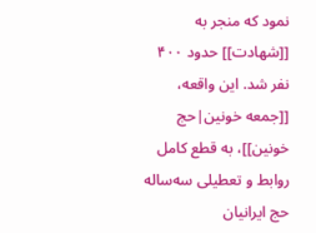نمود که منجر به [[شهادت]] حدود ۴۰۰ نفر شد. این واقعه، [[جمعه خونین|حج خونین]]، به قطع کامل روابط و تعطیلی سه‌ساله حج ایرانیان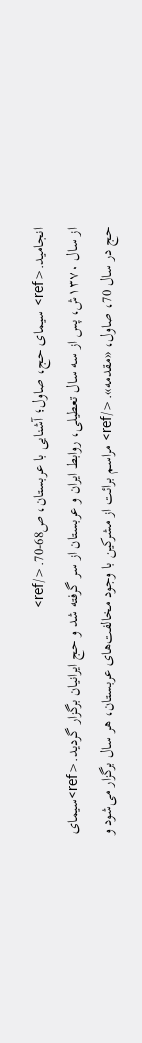انجامید.<ref> سیمای حج، صاول؛ آشنایی با عربستان، ص68-70.</ref>
از سال ۱۳۷۰ش، پس از سه سال تعطیلی، روابط ایران و عربستان از سر گرفته شد و حج ایرانیان برگزار گردید.<ref>سیمای حج در سال 70، صاول، «مقدمه».</ref> مراسم برائت از مشرکین با وجود مخالفت‌های عربستان، هر سال برگزار می‌شود و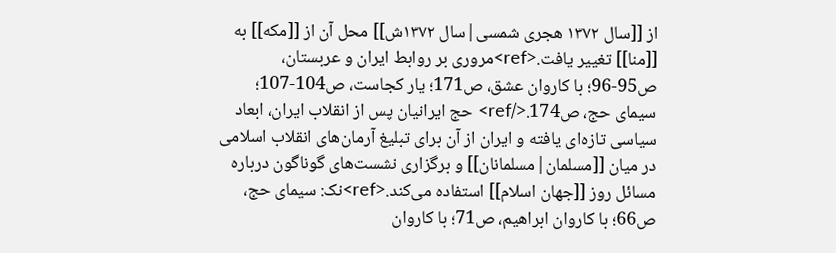از [[سال ۱۳۷۲ هجری شمسی|سال ۱۳۷۲ش]] محل آن از [[مکه]] به [[منا]] تغییر یافت.<ref>مروری بر روابط ایران و عربستان، ص95-96؛ با کاروان عشق، ص171؛ یار کجاست، ص104-107؛ سیمای حج، ص174.</ref> حج ایرانیان پس از انقلاب ایران، ابعاد سیاسی تازه‌ای یافته و ایران از آن برای تبلیغ آرمان‌های انقلاب اسلامی در میان [[مسلمان|مسلمانان]] و برگزاری نشست‌های گوناگون درباره مسائل روز [[جهان اسلام]] استفاده می‌کند.<ref>نک: سیمای حج، ص66؛ با کاروان ابراهیم، ص71؛ با کاروان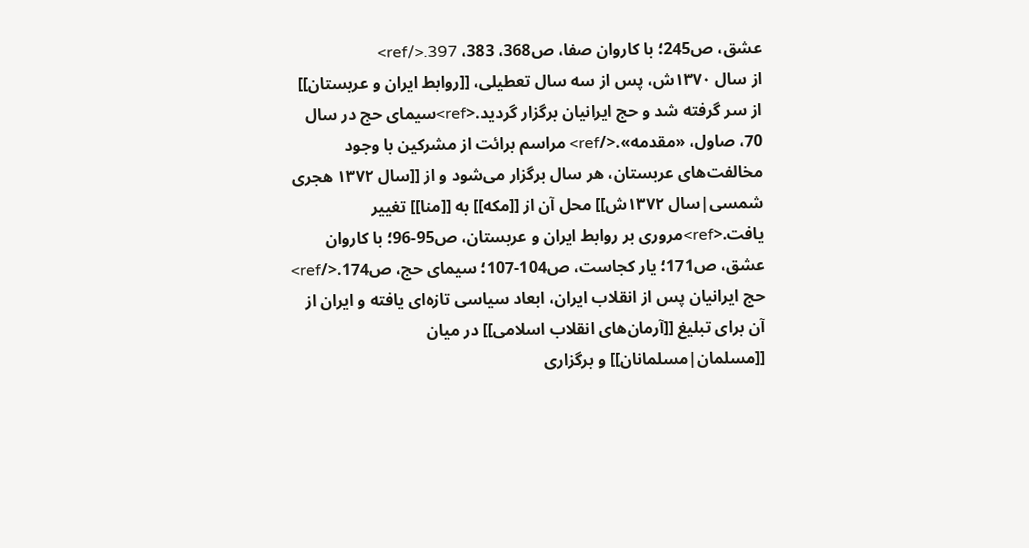عشق، ص245؛ با کاروان صفا، ص368، 383، 397.</ref>
از سال ۱۳۷۰ش، پس از سه سال تعطیلی، [[روابط ایران و عربستان]] از سر گرفته شد و حج ایرانیان برگزار گردید.<ref>سیمای حج در سال 70، صاول، «مقدمه».</ref> مراسم برائت از مشرکین با وجود مخالفت‌های عربستان، هر سال برگزار می‌شود و از [[سال ۱۳۷۲ هجری شمسی|سال ۱۳۷۲ش]] محل آن از [[مکه]] به [[منا]] تغییر یافت.<ref>مروری بر روابط ایران و عربستان، ص95-96؛ با کاروان عشق، ص171؛ یار کجاست، ص104-107؛ سیمای حج، ص174.</ref> حج ایرانیان پس از انقلاب ایران، ابعاد سیاسی تازه‌ای یافته و ایران از آن برای تبلیغ [[آرمان‌های انقلاب اسلامی]] در میان [[مسلمان|مسلمانان]] و برگزاری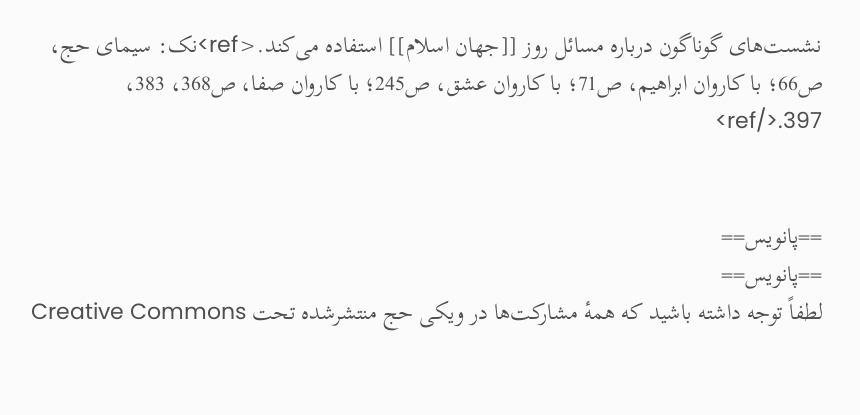نشست‌های گوناگون درباره مسائل روز [[جهان اسلام]] استفاده می‌کند.<ref>نک: سیمای حج، ص66؛ با کاروان ابراهیم، ص71؛ با کاروان عشق، ص245؛ با کاروان صفا، ص368، 383، 397.</ref>


==پانویس==
==پانویس==
لطفاً توجه داشته باشید که همهٔ مشارکت‌ها در ویکی حج منتشرشده تحت Creative Commons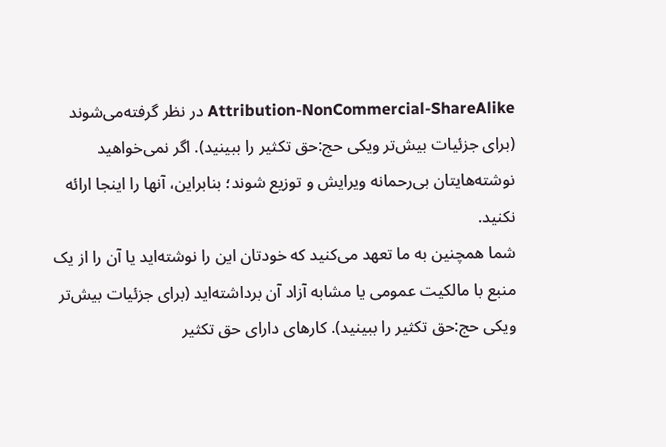Attribution-NonCommercial-ShareAlike در نظر گرفته‌می‌شوند (برای جزئیات بیش‌تر ویکی حج:حق تکثیر را ببینید). اگر نمی‌خواهید نوشته‌هایتان بی‌رحمانه ویرایش و توزیع شوند؛ بنابراین، آنها را اینجا ارائه نکنید.
شما همچنین به ما تعهد می‌کنید که خودتان این را نوشته‌اید یا آن را از یک منبع با مالکیت عمومی یا مشابه آزاد آن برداشته‌اید (برای جزئیات بیش‌تر ویکی حج:حق تکثیر را ببینید). کارهای دارای حق تکثیر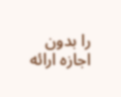را بدون اجازه ارائه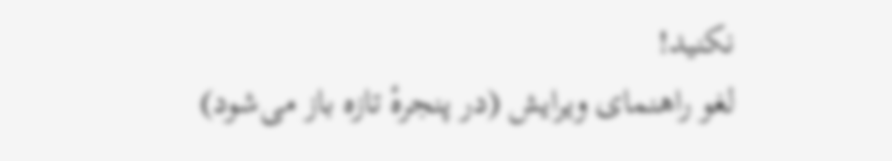نکنید!
لغو راهنمای ویرایش (در پنجرهٔ تازه باز می‌شود)